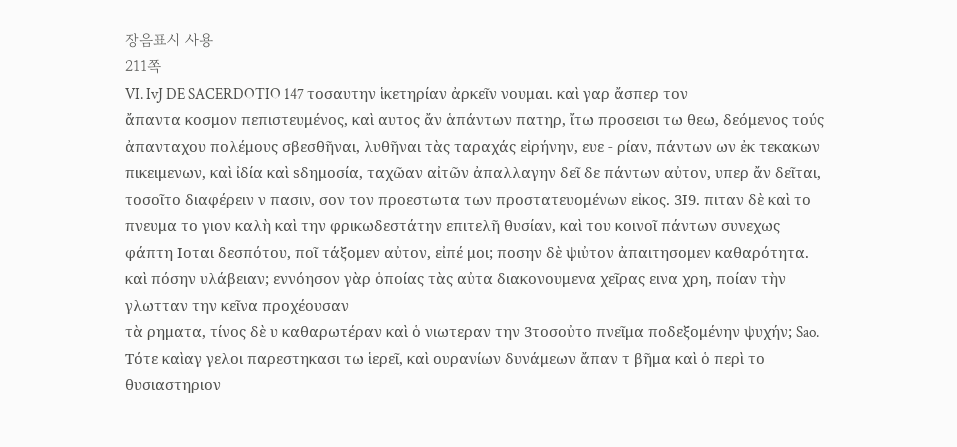장음표시 사용
211쪽
VI. IvJ DE SACERDOTIO 147 τοσαυτην ἱκετηρίαν ἀρκεῖν νουμαι. καὶ γαρ ἄσπερ τον
ἄπαντα κοσμον πεπιστευμένος, καὶ αυτος ἄν ἁπάντων πατηρ, ἴτω προσεισι τω θεω, δεόμενος τούς ἀπανταχου πολέμους σβεσθῆναι, λυθῆναι τὰς ταραχάς εἰρήνην, ευε - ρίαν, πάντων ων ἐκ τεκακων πικειμενων, καὶ ἰδία καὶ sδημοσία, ταχῶαν αἰτῶν ἀπαλλαγην δεῖ δε πάντων αὐτον, υπερ ἄν δεῖται, τοσοῖτο διαφέρειν ν πασιν, σον τον προεστωτα των προστατευομένων εἰκος. 3Ι9. πιταν δὲ καὶ το πνευμα το γιον καλὴ καὶ την φρικωδεστάτην επιτελῆ θυσίαν, καὶ του κοινοῖ πάντων συνεχως φάπτη Ioται δεσπότου, ποῖ τάξομεν αὐτον, εἰπέ μοι; ποσην δὲ ψιὐτον ἀπαιτησομεν καθαρότητα. καὶ πόσην υλάβειαν; εννόησον γὰρ ὁποίας τὰς αὐτα διακονουμενα χεῖρας εινα χρη, ποίαν τὴν γλωτταν την κεῖνα προχέουσαν
τὰ ρηματα, τίνος δὲ υ καθαρωτέραν καὶ ὁ νιωτεραν την 3τοσοὐτο πνεῖμα ποδεξομένην ψυχήν; Sao. Τότε καὶαγ γελοι παρεστηκασι τω ἱερεῖ, καὶ ουρανίων δυνάμεων ἄπαν τ βῆμα καὶ ὁ περὶ το θυσιαστηριον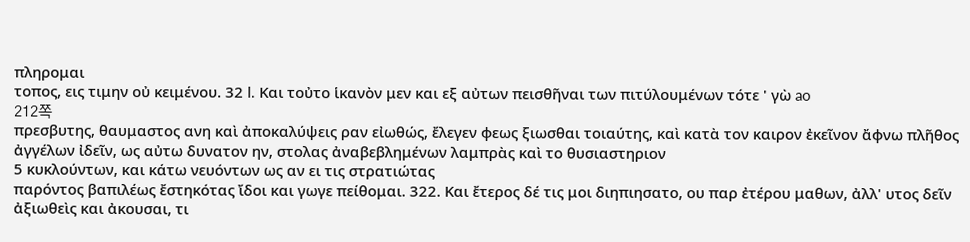πληρομαι
τοπος, εις τιμην οὐ κειμένου. 32 I. Και τοὐτο ἱκανὸν μεν και εξ αὐτων πεισθῆναι των πιτύλουμένων τότε ' γὼ ao
212쪽
πρεσβυτης, θαυμαστος ανη καὶ ἀποκαλύψεις ραν εἰωθώς, ἔλεγεν φεως ξιωσθαι τοιαύτης, καὶ κατὰ τον καιρον ἐκεῖνον ἄφνω πλῆθος ἀγγέλων ἰδεῖν, ως αὐτω δυνατον ην, στολας ἀναβεβλημένων λαμπρὰς καὶ το θυσιαστηριον
5 κυκλούντων, και κάτω νευόντων ως αν ει τις στρατιώτας
παρόντος βαπιλέως ἔστηκότας ἴδοι και γωγε πείθομαι. 322. Και ἔτερος δέ τις μοι διηπιησατο, ου παρ ἐτέρου μαθων, ἀλλ' υτος δεῖν ἀξιωθεὶς και ἀκουσαι, τι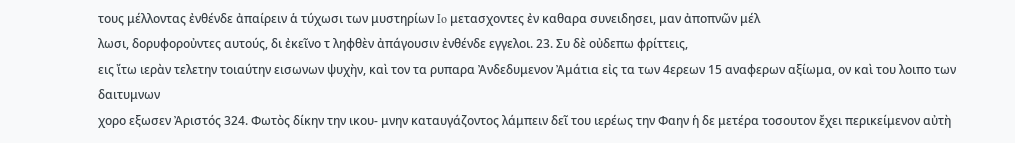τους μέλλοντας ἐνθένδε ἀπαίρειν ἁ τύχωσι των μυστηρίων Io μετασχοντες ἐν καθαρα συνειδησει, μαν ἀποπνῶν μέλ
λωσι, δορυφοροὐντες αυτούς, δι ἐκεῖνο τ ληφθὲν ἀπάγουσιν ἐνθένδε εγγελοι. 23. Συ δὲ οὐδεπω φρίττεις,
εις ἴτω ιερὰν τελετην τοιαύτην εισωνων ψυχὴν, καὶ τον τα ρυπαρα Ἀνδεδυμενον Ἀμάτια εἰς τα των 4ερεων 15 αναφερων αξίωμα, ον καὶ του λοιπο των δαιτυμνων
χορο εξωσεν Ἀριστός 324. Φωτὸς δίκην την ικου- μνην καταυγάζοντος λάμπειν δεῖ του ιερέως την Φαην ἡ δε μετέρα τοσουτον ἔχει περικείμενον αὐτὴ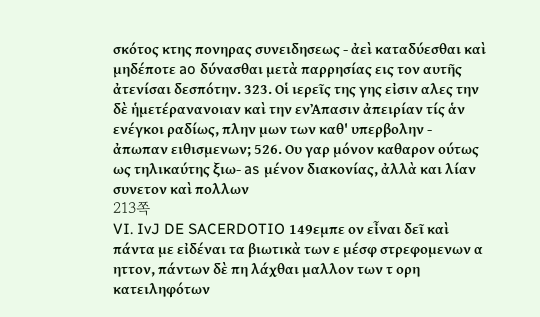σκότος κτης πονηρας συνειδησεως - ἀεὶ καταδύεσθαι καὶ μηδέποτε ao δύνασθαι μετὰ παρρησίας εις τον αυτῆς ἀτενίσαι δεσπότην. 323. Οἱ ιερεῖς της γης εἰσιν αλες την δὲ ἡμετέρανανοιαν καὶ την ενἈπασιν ἀπειρίαν τίς ἁν ενέγκοι ραδίως, πλην μων των καθ' υπερβολην - ἀπωπαν ειθισμενων; 526. Ου γαρ μόνον καθαρον ούτως ως τηλικαύτης ξιω- as μένον διακονίας, ἀλλὰ και λίαν συνετον καὶ πολλων
213쪽
VI. IvJ DE SACERDOTIO 149εμπε ον εἶναι δεῖ καὶ πάντα με εἰδέναι τα βιωτικὰ των ε μέσφ στρεφομενων α ηττον, πάντων δὲ πη λάχθαι μαλλον των τ ορη κατειληφότων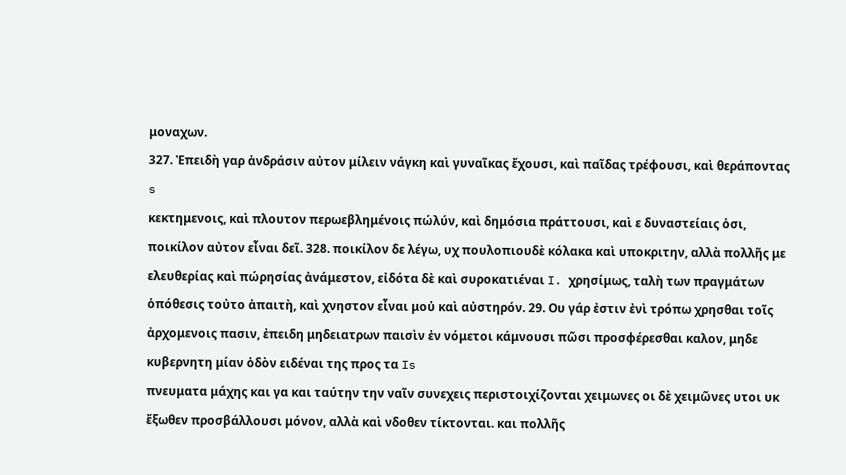μοναχων.
327. Ἐπειδὴ γαρ ἀνδράσιν αὐτον μίλειν νάγκη καὶ γυναῖκας ἔχουσι, καὶ παῖδας τρέφουσι, καὶ θεράποντας s
κεκτημενοις, καὶ πλουτον περωεβλημένοις πώλύν, καὶ δημόσια πράττουσι, καὶ ε δυναστείαις ὁσι, ποικίλον αὐτον εἶναι δεῖ. 328. ποικίλον δε λέγω, υχ πουλοπιουδὲ κόλακα καὶ υποκριτην, αλλὰ πολλῆς με ελευθερίας καὶ πώρησίας ἀνάμεστον, εἰδότα δὲ καὶ συροκατιέναι I. χρησίμως, ταλὴ των πραγμάτων ὁπόθεσις τοὐτο ἀπαιτὴ, καὶ χνηστον εἶναι μοὐ καὶ αὐστηρόν. 29. Ου γάρ ἐστιν ἐνὶ τρόπω χρησθαι τοῖς ἀρχομενοις πασιν, ἐπειδη μηδειατρων παισὶν ἐν νόμετοι κάμνουσι πῶσι προσφέρεσθαι καλον, μηδε κυβερνητη μίαν ὁδὸν ειδέναι της προς τα Is
πνευματα μάχης και γα και ταύτην την ναῖν συνεχεις περιστοιχίζονται χειμωνες οι δὲ χειμῶνες υτοι υκ
ἔξωθεν προσβάλλουσι μόνον, αλλὰ καὶ νδοθεν τίκτονται. και πολλῆς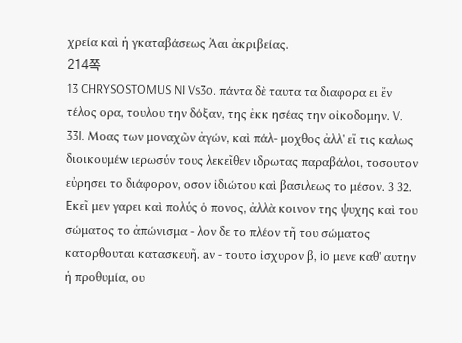χρεία καὶ ἡ γκαταβάσεως Ἀαι ἀκριβείας.
214쪽
13 CHRYSOSTOMUS NI Vs3o. πάντα δὲ ταυτα τα διαφορα ει ἔν τέλος ορα, τουλου την δόξαν, της ἐκκ ησέας την οἰκοδομην. V. 33I. Μοας των μοναχῶν ἀγών, καὶ πάλ- μοχθος ἀλλ' εἴ τις καλως διοικουμέw ιερωσύν τους λεκεῖθεν ιδρωτας παραβάλοι, τοσουτον εὐρησει το διάφορον, οσον ἰδιώτου καὶ βασιλεως το μέσον. 3 32. Εκεῖ μεν γαρει καὶ πολύς ὁ πονος, ἀλλὰ κοινον της ψυχης καὶ του
σώματος το ἀπώνισμα - λον δε το πλέον τῆ του σώματος κατορθουται κατασκευῆ. aν - τουτο ἰσχυρον β, io μενε καθ' αυτην ἡ προθυμία, ου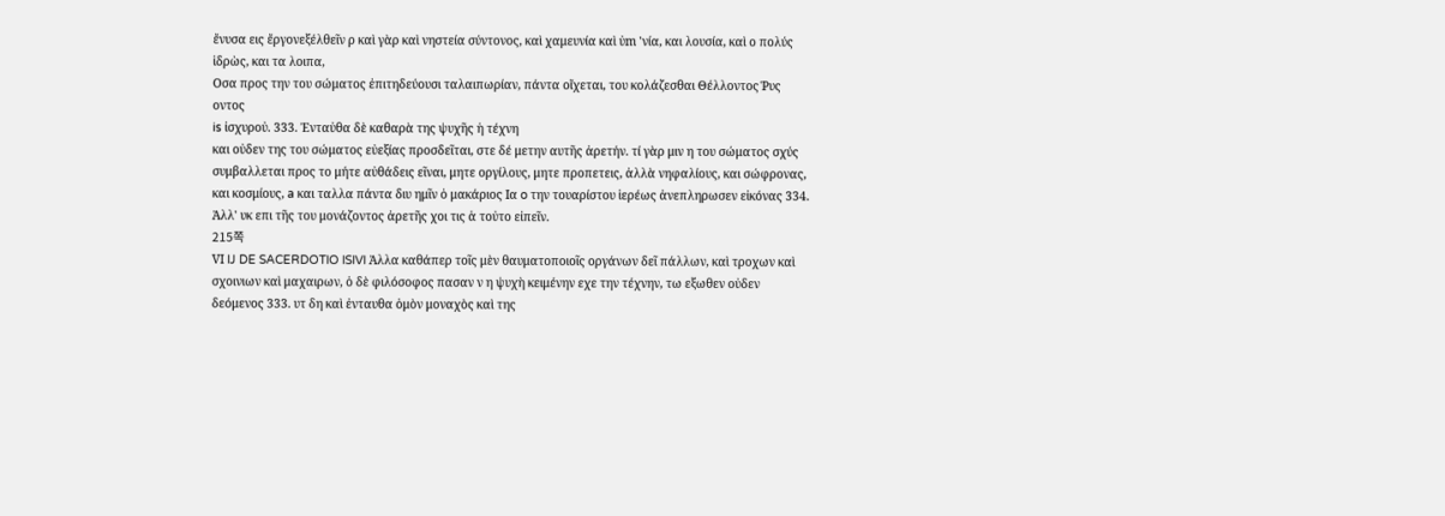ἔνυσα εις ἔργονεξέλθεῖν ρ καὶ γὰρ καὶ νηστεία σύντονος, καὶ χαμευνία καὶ ὐm 'νία, και λουσία, καὶ ο πολύς ἱδρὼς, και τα λοιπα,
Oσα προς την του σώματος ἐπιτηδεύουσι ταλαιπωρίαν, πάντα οἴχεται, του κολάζεσθαι Θέλλοντος Ῥυς οντος
is ἰσχυροὐ. 333. Ἐνταὐθα δὲ καθαρὰ της ψυχῆς ἡ τέχνη
και οὐδεν της του σώματος εὐεξίας προσδεῖται, στε δέ μετην αυτῆς ἀρετήν. τί γὰρ μιν η του σώματος σχύς συμβαλλεται προς το μήτε αὐθάδεις εῖναι, μητε οργίλους, μητε προπετεις, ἀλλὰ νηφαλίους, και σώφρονας, και κοσμίους, a και ταλλα πάντα διυ ημῖν ὁ μακάριος Ια o την τουαρίστου ἱερέως ἀνεπληρωσεν εἰκόνας 334. Ἀλλ' υκ επι τῆς του μονάζοντος ἀρετῆς χοι τις ἁ τοὐτο εἰπεῖν.
215쪽
VΙ IJ DE SACERDOTIO ISIVI Ἀλλα καθάπερ τοῖς μὲν θαυματοποιοῖς οργάνων δεῖ πάλλων, καὶ τροχων καὶ σχοινιων καὶ μαχαιρων, ὁ δὲ φιλόσοφος πασαν ν η ψυχὴ κειμένην εχε την τέχνην, τω εξωθεν οὐδεν δεόμενος 333. υτ δη καὶ ἐνταυθα ὁμὸν μοναχὸς καὶ της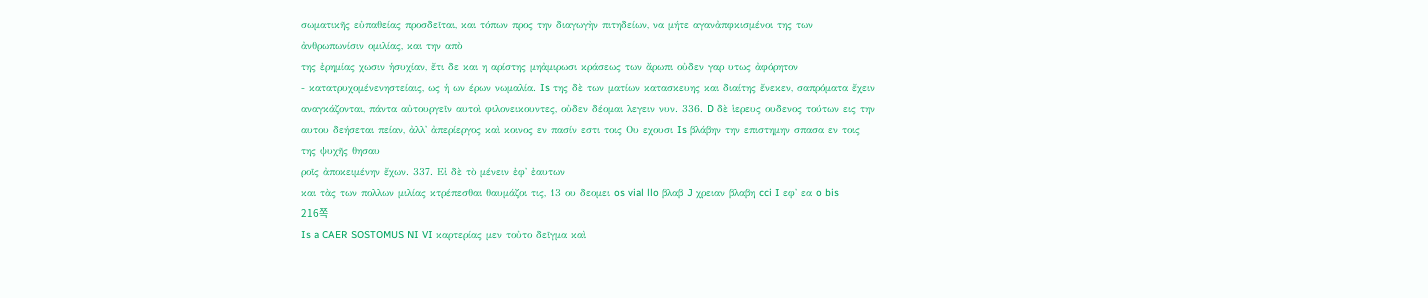σωματικῆς εὐπαθείας προσδεῖται, και τόπων προς την διαγωγὴν πιτηδείων, να μήτε αγανἀπφκισμένοι της των ἀνθρωπωνίσιν ομιλίας, και την απὸ
της ἐρημίας χωσιν ἡσυχίαν, ἔτι δε και η αρίστης μηἀμιρωσι κράσεως των ἄρωπι οὐδεν γαρ υτως ἀφόρητον
- κατατρυχομένενηστείαις, ως ἡ ων έρων νωμαλία. Is της δὲ των ματίων κατασκευης και διαίτης ἔνεκεν, σαπρόματα ἔχειν αναγκάζονται, πάντα αὐτουργεῖν αυτοὶ φιλονεικουντες, οὐδεν δέομαι λεγειν νυν. 336. D δὲ ἱερευς ουδενος τούτων εις την αυτου δεήσεται πείαν, ἀλλ' ἀπερίεργος καὶ κοινος εν πασίν εστι τοις Ου εχουσι Is βλάβην την επιστημην σπασα εν τοις της ψυχῆς θησαυ
ροῖς ἀποκειμένην ἔχων. 337. Εἰ δὲ τὸ μένειν ἐφ' ἐαυτων
και τὰς των πολλων μιλίας κτρέπεσθαι θαυμάζοι τις, 13 ου δεομει os vial llo βλαβ J χρειαν βλαβη cci I εφ' εα o bis
216쪽
Is a CAER SOSTOMUS NI VI καρτερίας μεν τοὐτο δεῖγμα καὶ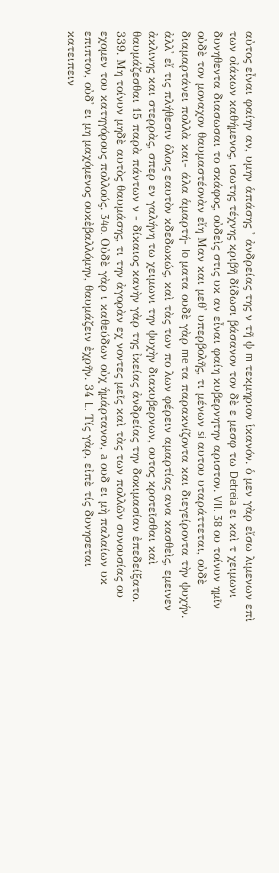αὐτος εἶναι φαίην αν, υμην ἁπάσης ' ἀνδρείας της ν τῆ ψ m τεκμηριον ἱκανόν. ὁ μεν γὰρ εἴσω λιμενων επὶ των οἰάκων καθήμενος, ισωτης τέχνης κριβῆ δίδωσι βάσανον τον δὲ ε μεσφ τω Detreia ει καὶ τ χειμωνι δυνηθεντα διασωσαι το σκάφος, οὐδεὶς στις υκ αν εἶναι φαίη κυβερνητην αριστον. VII. 38 ου τοίνυν ημῖν οὐδὲ τον μοναχον θαυμαστέονὰν εἴη Mαν και μεθ' υπερβολῆς, τι μένων si αυτου υταράττεται, οὐδὲ διαμαρτάνει πολλὰ και- άλα ἁμαρτή- Io ματα ουδὲ γὰρ me τα παρακνίζοντα και διεγείροντα τὴν ψυχήν. ἀλλ' εἴ τις πλήθεσιν ὁλοις εαυτὸν κδεδωκώς, καὶ τὰς των πο λων φέρειν αμαρτίας ανα κασθεὶς, εμεινεν ἀκλινης και στερρὰς, σπερ εν γαλήνη τω χειμωνι την ψυχὴν διακυβερνων, ουτος κροτεῖσθαι καὶ θαυμάζεσθαι 15 παρὰ πάντων ν - δίκαιος κανὴν γὰρ της ἰκείας ἀνδρείας την δοκιμασίαν ἐπεδείξατο. 339. Μη τοίνυν μηδὲ αυτὸς θαυμάσης, τι την ἀγορὰν εχ νοντες μεῖς καὶ τὰς των πολλῶν συνουσίας ου εχομεν του κατηγόρους πολλούς. 34o. Οὐδὲ γὰρ ι καθεύδων οὐχ ἡμάρτανον, a ουδ ει μὴ παλαίων υκ επιπτον, οὐδ' ει μη μαχόμενος ουκἐβαλλόμην, θαυμάζειν ἐχρῆν. 34 L. Τίς γὰρ, εἰπὲ τίς δυνησεται κατειπειν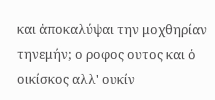και ἀποκαλύψαι την μοχθηρίαν τηνεμήν; ο ροφος ουτος και ὁ οικίσκος αλλ' ουκίν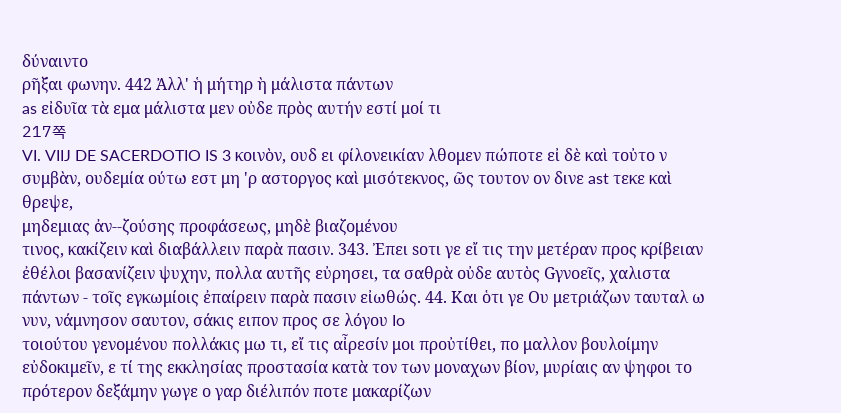δύναιντο
ρῆξαι φωνην. 442 Ἀλλ' ἡ μήτηρ ὴ μάλιστα πάντων
as εἰδυῖα τὰ εμα μάλιστα μεν οὐδε πρὸς αυτήν εστί μοί τι
217쪽
VI. VIIJ DE SACERDOTIO IS 3 κοινὸν, ουδ ει φίλονεικίαν λθομεν πώποτε εἰ δὲ καὶ τοὐτο ν συμβὰν, ουδεμία ούτω εστ μη 'ρ αστοργος καὶ μισότεκνος, ῶς τουτον ον δινε ast τεκε καὶ θρεψε,
μηδεμιας ἀν--ζούσης προφάσεως, μηδὲ βιαζομένου
τινος, κακίζειν καὶ διαβάλλειν παρὰ πασιν. 343. Ἐπει soτι γε εἴ τις την μετέραν προς κρίβειαν ἐθέλοι βασανίζειν ψυχην, πολλα αυτῆς εὐρησει, τα σαθρὰ οὐδε αυτὸς Gγνοεῖς, χαλιστα πάντων - τοῖς εγκωμίοις ἐπαίρειν παρὰ πασιν εἰωθώς. 44. Και ὁτι γε Ου μετριάζων ταυταλ ω νυν, νάμνησον σαυτον, σάκις ειπον προς σε λόγου Io
τοιούτου γενομένου πολλάκις μω τι, εἴ τις αἶρεσίν μοι προὐτίθει, πο μαλλον βουλοίμην εὐδοκιμεῖν, ε τί της εκκλησίας προστασία κατὰ τον των μοναχων βίον, μυρίαις αν ψηφοι το πρότερον δεξάμην γωγε ο γαρ διέλιπόν ποτε μακαρίζων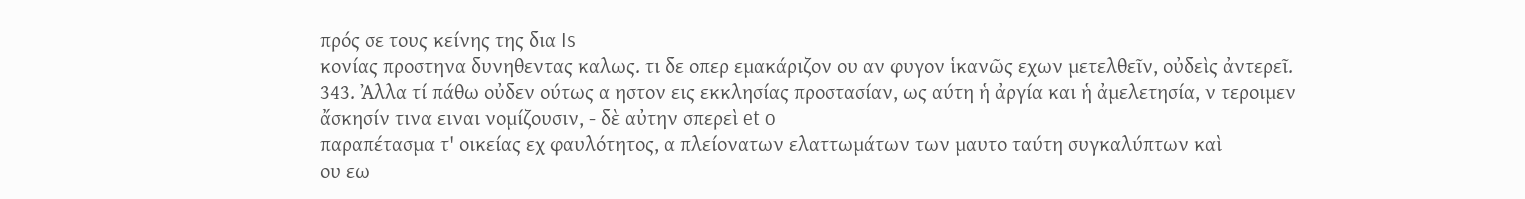πρός σε τους κείνης της δια Is
κονίας προστηνα δυνηθεντας καλως. τι δε οπερ εμακάριζον ου αν φυγον ἱκανῶς εχων μετελθεῖν, οὐδεὶς ἀντερεῖ. 343. Ἀλλα τί πάθω οὐδεν ούτως α ηστον εις εκκλησίας προστασίαν, ως αύτη ἡ ἀργία και ἡ ἀμελετησία, ν τεροιμεν ἄσκησίν τινα ειναι νομίζουσιν, - δὲ αὐτην σπερεὶ et o
παραπέτασμα τ' οικείας εχ φαυλότητος, α πλείονατων ελαττωμάτων των μαυτο ταύτη συγκαλύπτων καὶ
ου εω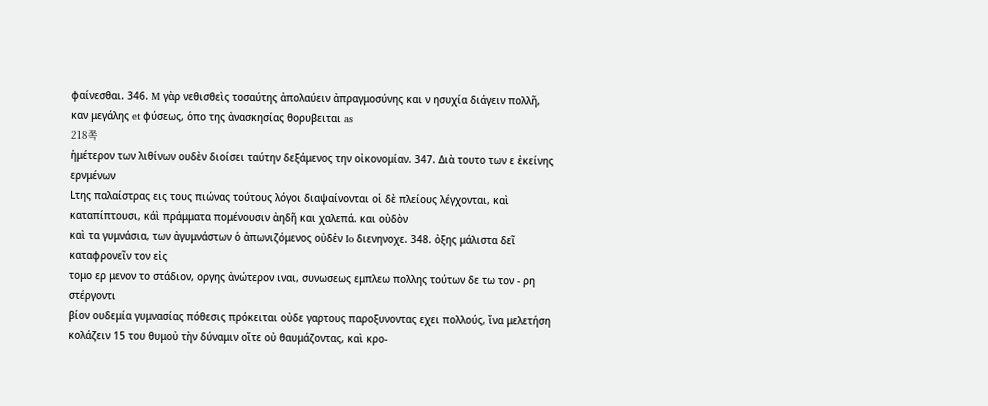φαίνεσθαι. 346. M γὰρ νεθισθεὶς τοσαύτης ἀπολαύειν ἀπραγμοσύνης και ν ησυχία διάγειν πολλῆ, καν μεγάλης et φύσεως, ὁπο της ἀνασκησίας θορυβειται as
218쪽
ἡμέτερον των λιθίνων ουδὲν διοίσει ταύτην δεξάμενος την οἰκονομίαν. 347. Διὰ τουτο των ε ἐκείνης ερνμένων
Lτης παλαίστρας εις τους πιώνας τούτους λόγοι διαψαίνονται οἱ δὲ πλείους λέγχονται, καὶ καταπίπτουσι, κάὶ πράμματα πομένουσιν ἀηδῆ και χαλεπά. και οὐδὸν
καὶ τα γυμνάσια, των ἀγυμνάστων ὁ ἀπωνιζόμενος οὐδἐν Io διενηνοχε. 348. ὀξης μάλιστα δεῖ καταφρονεῖν τον εἰς
τομο ερ μενον το στάδιον, οργης ἀνώτερον ιναι, συνωσεως εμπλεω πολλης τούτων δε τω τον - ρη στέργοντι
βίον ουδεμία γυμνασίας πόθεσις πρόκειται οὐδε γαρτους παροξυνοντας εχει πολλούς, ἴνα μελετήση κολάζειν 15 του θυμοὐ τὴν δύναμιν οἴτε οὐ θαυμάζοντας, καὶ κρο-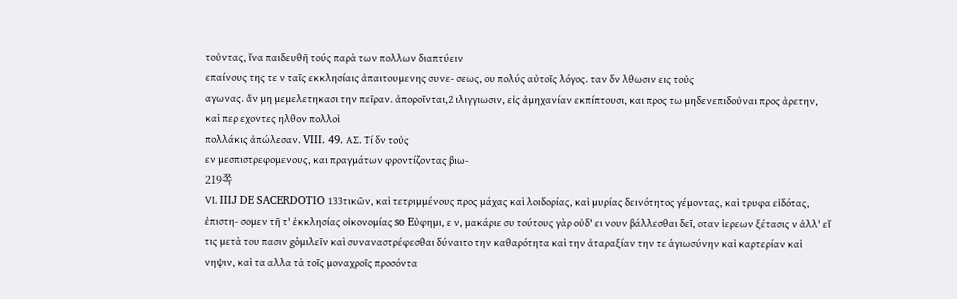τοὐντας, ἴνα παιδευθῆ τούς παρὰ των πολλων διαπτύειν
επαίνους της τε ν ταῖς εκκλησίαις ἀπαιτουμενης συνε- σεως, ου πολύς αὐτοῖς λόγος. ταν δν λθωσιν εις τοὐς
αγωνας. ἄν μη μεμελετηκασι την πεῖραν. ἀποροῖνται,2 ιλιγγιωσιν, εἰς ἀμηχανίαν εκπίπτουσι, και προς τω μηδενεπιδοὐναι προς ἀρετην, καὶ περ εχοντες ηλθον πολλοὶ
πολλάκις ἀπώλεσαν. VIII. 49. ΑΣ. Τί δν τοὐς
εν μεσπιστρεφομενους, και πραγμάτων φροντίζοντας βιω-
219쪽
VΙ. IIIJ DE SACERDOTIO 133τικῶν, καὶ τετριμμένους προς μάχας καὶ λοιδορίας, καὶ μυρίας δεινότητος γέμοντας, καὶ τρυφα εἰδότας, ἐπιστη- σομεν τῆ τ' ἐκκλησίας οἰκονομίας so Eὐφημι, ε ν, μακάριε συ τούτους γὰρ οὐδ' ει νουν βάλλεσθαι δεῖ, οταν ἱερεων ξέτασις ν ἀλλ' εἴ τις μετὰ του πασιν gὁμιλεῖν καὶ συναναστρέφεσθαι δύναιτο την καθαρότητα καὶ την ἀταραξίαν την τε ἁγιωσύνην καὶ καρτερίαν καὶ νηψιν, καὶ τα αλλα τὰ τοῖς μοναχροῖς προσόντα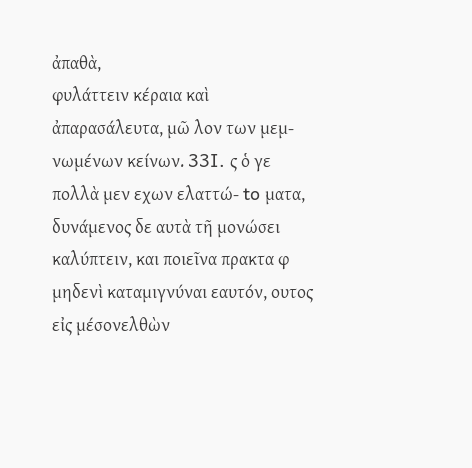ἀπαθὰ,
φυλάττειν κέραια καὶ ἀπαρασάλευτα, μῶ λον των μεμ- νωμένων κείνων. 33I. ς ὁ γε πολλὰ μεν εχων ελαττώ- to ματα, δυνάμενος δε αυτὰ τῆ μονώσει καλύπτειν, και ποιεῖνα πρακτα φ μηδενὶ καταμιγνύναι εαυτόν, ουτος εἰς μέσονελθὼν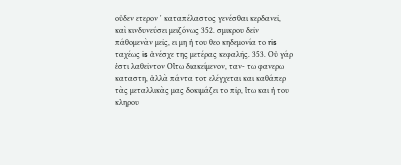οὐδεν ετερον ' καταπέλαστος γενέσθαι κερδανεῖ,
καὶ κινδυνεύσει μειζόνως 352. σμικρου δεῖν πάθομενὰν μεῖς, ει μη ἡ του θεο κηδεμονία το ris ταχέως is ἀνέσχε της μετέρας κεφαλῆς. 353. Οὐ γάρ ἐστι λαθεῖντον Οἴτω διακείμενον, ταν- τω φανερω καταστη, ἀλλὰ πάντα τοτ ελέγχεται και καθάπερ τὰς μεταλλικὰς μας δοκιμάζει το πῖρ, ἴτω και ἡ του κληρου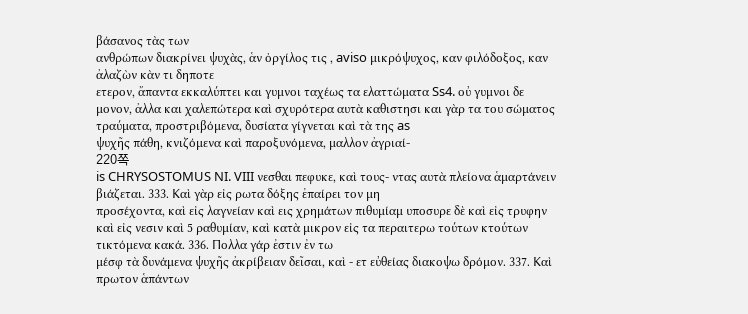βάσανος τὰς των
ανθρώπων διακρίνει ψυχὰς, ἁν ὀργίλος τις , aviso μικρόψυχος, καν φιλόδοξος, καν ἀλαζὼν κὰν τι δηποτε
ετερον, ἄπαντα εκκαλύπτει και γυμνοι ταχέως τα ελαττώματα Ss4. οὐ γυμνοι δε μονον, ἀλλα και χαλεπώτερα καὶ σχυρότερα αυτὰ καθιστησι και γὰρ τα του σώματος τραύματα, προστριβόμενα, δυσίατα γίγνεται καὶ τὰ της as
ψυχῆς πάθη, κνιζόμενα καὶ παροξυνόμενα, μαλλον ἀγριαί-
220쪽
is CHRYSOSTOMUS NI. VIII νεσθαι πεφυκε, καὶ τους- ντας αυτὰ πλείονα ἁμαρτάνειν
βιάζεται. 333. Καὶ γὰρ εἰς ρωτα δόξης ἐπαίρει τον μη
προσέχοντα, καὶ εἰς λαγνείαν καὶ εις χρημάτων πιθυμίαμ υποσυρε δὲ καὶ εἰς τρυφην καὶ εἰς νεσιν καὶ 5 ραθυμίαν, καὶ κατὰ μικρον εἰς τα περαιτερω τούτων κτούτων τικτόμενα κακά. 336. Πολλα γάρ ἐστιν ἐν τω
μέσφ τὰ δυνάμενα ψυχῆς ἀκρίβειαν δεῖσαι, καὶ - ετ εὐθείας διακοψω δρόμον. 337. Καὶ πρωτον ἁπάντων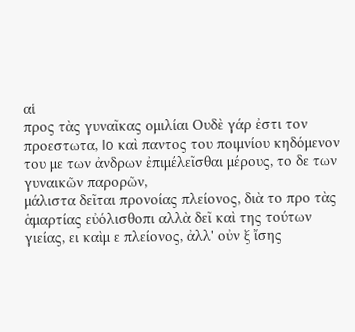αἱ
προς τὰς γυναῖκας ομιλίαι Oυδὲ γάρ ἐστι τον προεστωτα, Io καὶ παντος του ποιμνίου κηδόμενον του με των ἀνδρων ἐπιμέλεῖσθαι μέρους, το δε των γυναικῶν παρορῶν,
μάλιστα δεῖται προνοίας πλείονος, διὰ το προ τὰς ἁμαρτίας εὐόλισθοπι αλλὰ δεῖ καὶ της τούτων γιείας, ει καὶμ ε πλείονος, ἀλλ' οὐν ξ ἴσης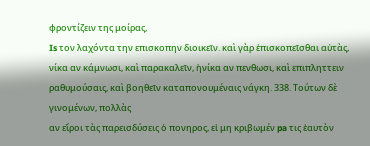φροντίζειν της μοίρας,
Is τον λαχόντα την επισκοπην διοικεῖν. καὶ γὰρ ἐπισκοπεῖσθαι αὐτὰς, νίκα αν κάμνωσι, καὶ παρακαλεῖν, ἡνίκα αν πενθωσι, καὶ επιπληττειν ραθυμούσαις, καὶ βοηθεῖν καταπονουμέναις νάγκη. 338. Τούτων δὲ γινομένων, πολλὰς
αν εἴροι τὰς παρεισδύσεις ὁ πονηρος, εἰ μη κριβωμέν pa τις ἐαυτὸν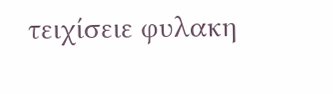τειχίσειε φυλακη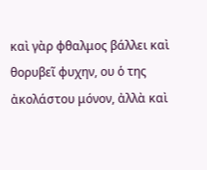καὶ γὰρ φθαλμος βάλλει καὶ θορυβεῖ φυχην, ου ὁ της ἀκολάστου μόνον, ἀλλὰ καὶ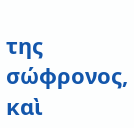της σώφρονος, καὶ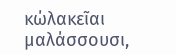κώλακεῖαι μαλάσσουσι,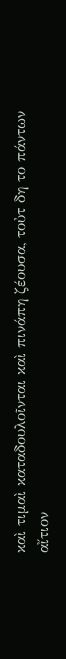καὶ τιμαὶ καταδουλοῖνται καὶ πινάπη ζέουσα, τοὐτ δη το πάντων αἴτιον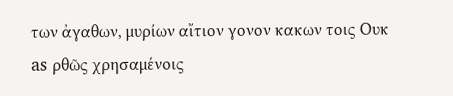των ἀγαθων, μυρίων αἴτιον γονον κακων τοις Ουκ
as ρθῶς χρησαμένοις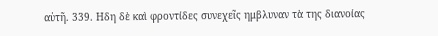αὐτῆ. 339. Ηδη δὲ καὶ φροντίδες συνεχεῖς ημβλυναν τὰ της διανοίας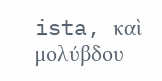ista, καὶ μολύβδου